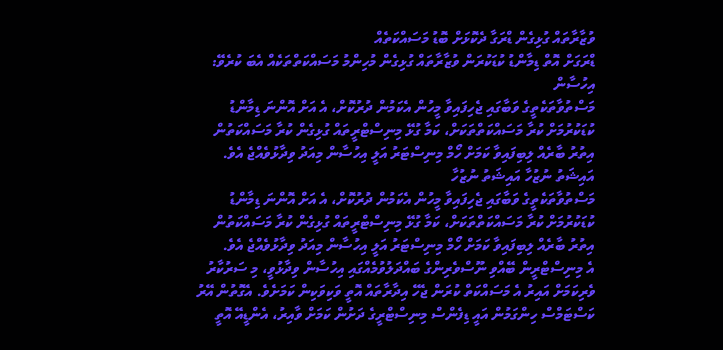ވުޒާރާތައް ގުޅިގެން ޑްރަގާ ދެކޮޅަށް ބޮޑު މަސައްކަތެއް
ޑްރަގަށް އޮތް ޑިމާންޑު ކުޑަކުރަން ވުޒާރާތައް ގުޅިގެން މުހިންމު މަސައްކަތްތަކެއް އެބަ ކުރެވޭ: އިހުސާން
މަސްތުވާތަކެތީގެ ވަބާގައި ޖެހިފައިވާ މީހުން އެކަމުން ދުރުކޮށް، އެ އަށް އޮންނަ ޑިމާންޑު ކުޑަކުރުމަށް ކުރާ މަސައްކަތްތަކަށް، ކަމާ ގުޅޭ މިނިސްޓްރީތައް ގުޅިގެން ކުރާ މަސައްކަތުން އިތުރު ބާރެއް ލިބިފައިވާ ކަމަށް ހޯމް މިނިސްޓަރު އަލީ އިހުސާން މިއަދު ވިދާޅުވެއްޖެ އެވެ.
އައިޝަތު ނުޒުހާ އައިޝަތު ނުޒުހާ
މަސްތުވާތަކެތީގެ ވަބާގައި ޖެހިފައިވާ މީހުން އެކަމުން ދުރުކޮށް، އެ އަށް އޮންނަ ޑިމާންޑު ކުޑަކުރުމަށް ކުރާ މަސައްކަތްތަކަށް، ކަމާ ގުޅޭ މިނިސްޓްރީތައް ގުޅިގެން ކުރާ މަސައްކަތުން އިތުރު ބާރެއް ލިބިފައިވާ ކަމަށް ހޯމް މިނިސްޓަރު އަލީ އިހުސާން މިއަދު ވިދާޅުވެއްޖެ އެވެ.
އެ މިނިސްޓްރީން ބޭއްވި ނޫސްވެރިންގެ ބައްދަލުވުމެއްގައި އިހުސާން ވިދާޅުވީ، މި ސަރުކާރު ވެރިކަމަށް އައިރު އެ މަސައްކަތް ކުރަން ޖެހޭ އިދާރާތައް އޮތީ ވަކިވަކިން ކަމަށެވެ. އެގޮތުން އޭރު ކަސްޓަމްސް ހިންގަމުން އައީ ޑިފެންސް މިނިސްޓްރީގެ ދަށުން ކަމަށް ވާއިރު، އެންޑީއޭ އޮތީ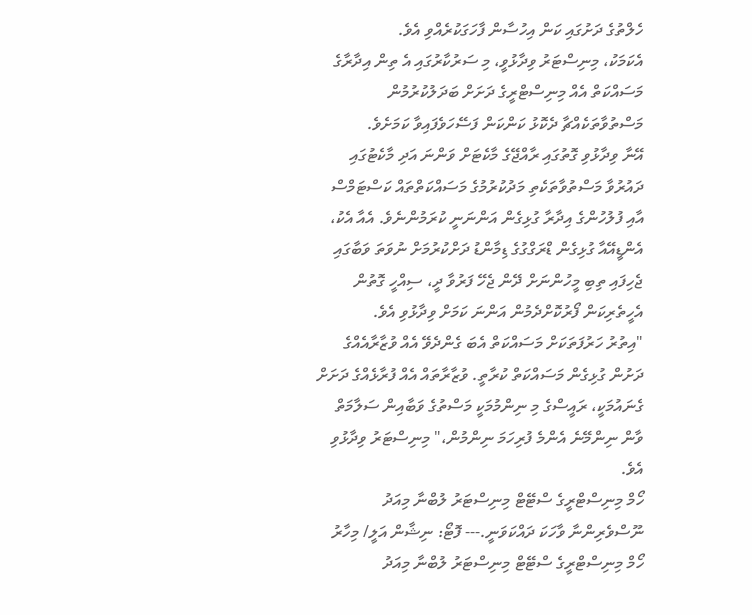ހެލްތުގެ ދަށުގައި ކަން އިހުސާން ފާހަގަކުރެއްވި އެވެ.
އެކަމަކު، މިނިސްޓަރު ވިދާޅުވީ، މި ސަރުކާރުގައި އެ ތިން އިދާރާގެ މަސައްކަތް އެއް މިނިސްޓްރީގެ ދަށަށް ބަދަލުކުރުމުން މަސްތުވާތަކެއްޗާ ދެކޮޅު ކަންކަން ފަސޭހަވެފައިވާ ކަމަށެވެ.
އޭނާ ވިދާޅުވި ގޮތުގައި ރާއްޖޭގެ މާކެޓަށް ވަންނަ އަދި މާކެޓުގައި ދައުރުވާ މަސްތުވާތަކެތި މަދުކުރުމުގެ މަސައްކަތްތައް ކަސްޓަމްސް އާއި ފުލުހުންގެ އިދާރާ ގުޅިގެން އަންނަނީ ކުރަމުންނެވެ. އެއާ އެކު، އެންޑީއޭއާ ގުޅިގެން ޑްރަގްގުގެ ޑިމާންޑު ދަށްކުރުމަށް ނުވަތަ ވަބާގައި ޖެހިފައި ތިބި މީހުންނަށް ދޭން ޖެހޭ ފަރުވާ ދީ، ސިއްހީ ގޮތުން އެހީތެރިކަން ފޯރުކޮށްދެމުން އަންނަ ކަމަށް ވިދާޅުވި އެވެ.
"އިތުރު ހަރުފަތަކަށް މަސައްކަތް އެބަ ގެންދެވޭ އެއް ވުޒާރާއެއްގެ ދަށުން ގުޅިގެން މަސައްކަތް ކުރާތީ. ވުޒާރާތައް އެއް ފުރާޅެއްގެ ދަށަށް ގެނައުމަކީ، ރައީސްގެ މި ނިންމުމަކީ މަސްތުގެ ވަބާއިން ސަލާމަތް ވާން ނިންމޭނެ އެންމެ ފުރިހަމަ ނިންމުން،" މިނިސްޓަރު ވިދާޅުވި އެވެ.
ހޯމް މިނިސްޓްރީގެ ސްޓޭޓް މިނިސްޓަރު ލުބްނާ މިއަދު ނޫސްވެރިންނާ ވާހަކަ ދައްކަވަނީ.--- ފޮޓޯ: ނިޝާން އަލީ/ މިހާރު
ހޯމް މިނިސްޓްރީގެ ސްޓޭޓް މިނިސްޓަރު ލުބްނާ މިއަދު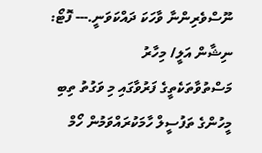ނޫސްވެރިންނާ ވާހަކަ ދައްކަވަނީ.--- ފޮޓޯ: ނިޝާން އަލީ/ މިހާރު
މަސްތުވާތަކެތީގެ ފަރުވާގައި މި ވަގުތު ތިބި މީހުންގެ ތަފުސީލް ހާމަކުރައްވަމުން ހޯމް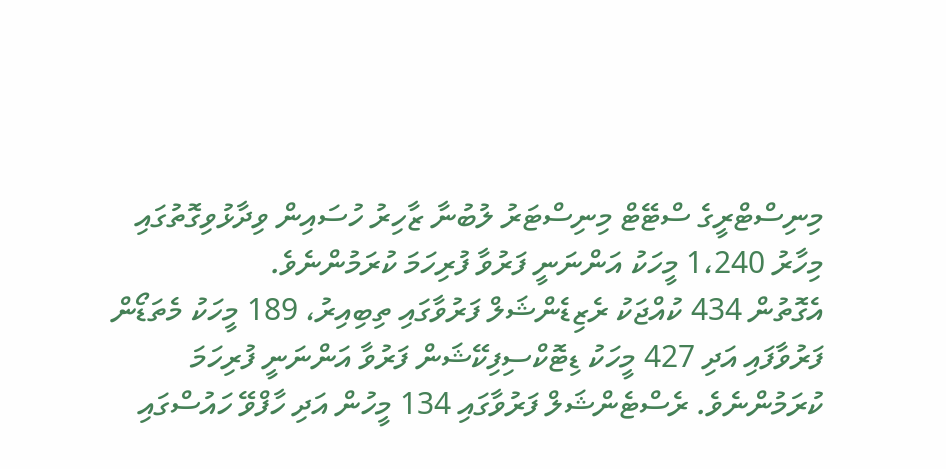މިނިސްޓްރީގެ ސްޓޭޓް މިނިސްޓަރު ލުބުނާ ޒާހިރު ހުސައިން ވިދާޅުވިގޮތުގައި މިހާރު 1،240 މީހަކު އަންނަނީ ފަރުވާ ފުރިހަމަ ކުރަމުންނެވެ.
އެގޮތުން 434 ކުއްޖަކު ރެޒިޑެންޝަލް ފަރުވާގައި ތިބިއިރު، 189 މީހަކު މެތަޑޯން ފަރުވާފައި އަދި 427 މީހަކު ޑިޓޮކްސިފިކޭޝަން ފަރުވާ އަންނަނީ ފުރިހަމަ ކުރަމުންނެވެ. ރެސްޓެންޝަލް ފަރުވާގައި 134 މީހުން އަދި ހާފްވޭ ހައުސްގައި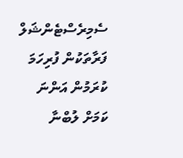ސެމިރެސްޓެންޝަލް ފަރާތަކުން ފުރިހަމަ ކުރަމުން އަންނަ ކަމަށް ލުބްނާ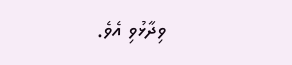ވިދާޅުވި އެވެ.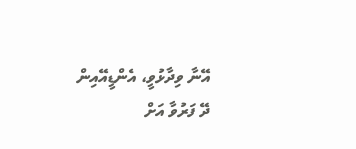އޭނާ ވިދާޅުވީ، އެންޑީއޭއިން ދޭ ފަރުވާ އަށް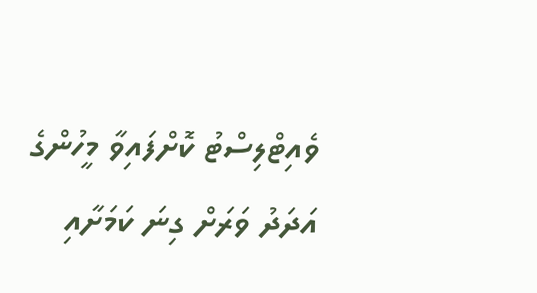ވެއިޓްލިސްޓު ކޮށްފައިވާ މީހުންގެ އަދަދު ވަރަށް ގިނަ ކަމަށާއި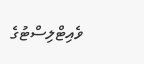ވެއިޓްލިސްޓުގެ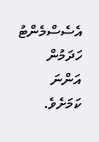އެސެސްމެންޓު ހަދަމުން އަންނަ ކަމަށެވެ.